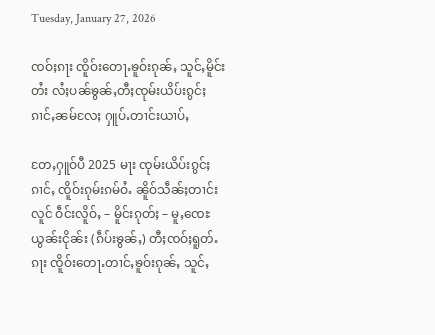Tuesday, January 27, 2026

ၸဝ်ႈၵႃး ၸိူဝ်းတေႃႉၶူဝ်းၵုၼ်ႇ သူင်ႇမိူင်းတႆး လႆႈပၼ်ၶွၼ်ႇတီႈၸုမ်းယိပ်းၵွင်ႈၵၢင်ႇၼမ်လႄႈ ႁူပ်ႉတၢင်းယၢပ်ႇ

တႄႇႁူဝ်ပီ 2025 မႃး ၸုမ်းယိပ်းၵွင်ႈၵၢင်ႇ ၸိူဝ်းၵုမ်းၵမ်ဝႆႉ ၼိူဝ်သဵၼ်ႈတၢင်းလူင် ဝဵင်းလိူဝ်ႇ – မိူင်းၵုတ်ႈ – မူႇၸေႊ ယွၼ်းငိုၼ်း (ၵဵပ်းၶွၼ်ႇ) တီႈၸဝ်ႈရူတ်ႉၵႃး ၸိူဝ်းတေႃႉတၢင်ႇၶူဝ်းၵုၼ်ႇ သူင်ႇ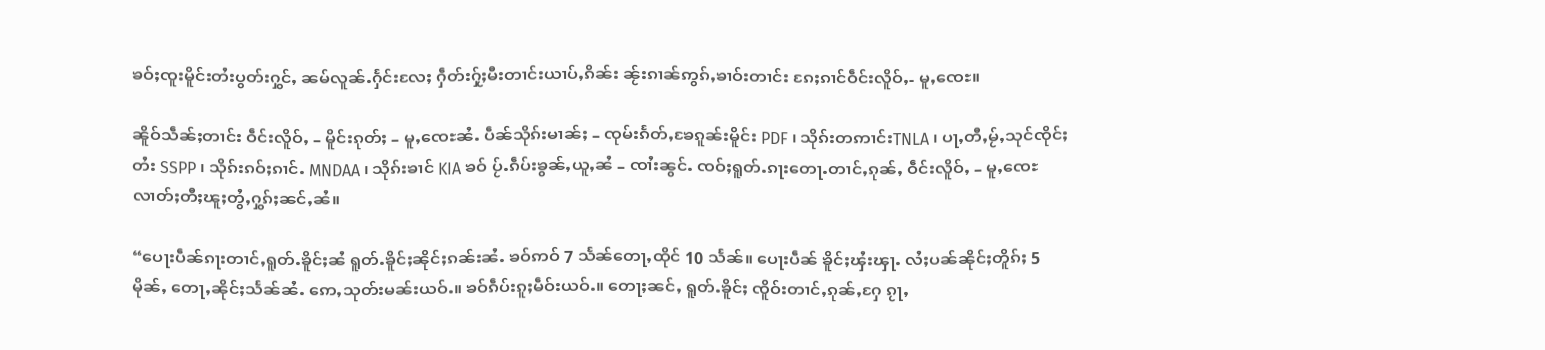ၶဝ်ႈၸူးမိူင်းတႆးပွတ်းႁွင်ႇ ၼမ်လူၼ်ႉႁႅင်းလႄႈ ႁဵတ်းႁႂ်ႈမီးတၢင်းယၢပ်ႇၵိၼ်း ၼႂ်းၵၢၼ်ဢွၵ်ႇၶၢဝ်းတၢင်း ၵႄႈၵၢင်ဝဵင်းလိူဝ်ႇ- မူႇၸေႊ။

ၼိူဝ်သဵၼ်ႈတၢင်း ဝဵင်းလိူဝ်ႇ – မိူင်းၵုတ်ႈ – မူႇၸေႊၼႆႉ ပဵၼ်သိုၵ်းမၢၼ်ႈ – ၸုမ်းၵႅတ်ႇၶႄၵူၼ်းမိူင်း PDF ၊ သိုၵ်းတဢၢင်းTNLA ၊ ပႃႇတီႇမႂ်ႇသုင်ၸိုင်ႈတႆး SSPP ၊ သိုၵ်းၵဝ်ႈၵၢင်ႉ MNDAA ၊ သိုၵ်းၶၢင် KIA ၶဝ် ပႂ်ႉၵဵပ်းၶွၼ်ႇယူႇၼႆ – ၸၢႆးၼွင်ႉ ၸဝ်ႈရူတ်ႉၵႃးတေႃႉတၢင်ႇၵုၼ်ႇ ဝဵင်းလိူဝ်ႇ – မူႇၸေႊ လၢတ်ႈတီႈၽူႈတွႆႇႁွၵ်ႈၼင်ႇၼႆ။

“ပေႃးပဵၼ်ၵႃးတၢင်ႇရူတ်ႉၶိူင်ႈၼႆ ရူတ်ႉၶိူင်ႈၼိုင်ႈၵၼ်းၼႆႉ ၶဝ်ဢဝ် 7 သႅၼ်တေႃႇထိုင် 10 သႅၼ်။ ပေႃးပဵၼ် ၶိူင်ႈၾႆးၾႃႉ လႆႈပၼ်ၼိုင်ႈတိူၵ်ႈ 5 မိုၼ်ႇ တေႃႇၼိုင်ႈသႅၼ်ၼႆႉ ဢေႇသုတ်းမၼ်းယဝ်ႉ။ ၶဝ်ၵဵပ်းၵူႈမဵဝ်းယဝ်ႉ။ တေႃႈၼင်ႇ ရူတ်ႉၶိူင်ႈ ၸိူဝ်းတၢင်ႇၵုၼ်ႇႁႄ ၵႂႃႇ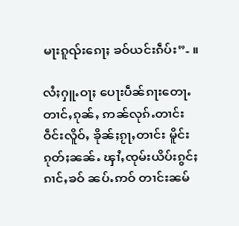မႃးၵူၺ်းၵေႃႈ ၶဝ်ယင်းၵဵပ်း”- ။

လႆႈႁူႉဝႃႈ ပေႃးပဵၼ်ၵႃးတေႃႉတၢင်ႇၵုၼ်ႇ ဢၼ်လုၵ်ႉတၢင်းဝဵင်းလိူဝ်ႇ ၶိုၼ်ႈၵႂႃႇတၢင်း မိူင်းၵုတ်ႈၼၼ်ႉ ၾၢႆႇၸုမ်းယိပ်းၵွင်ႈၵၢင်ႇၶဝ် ၼပ်ႉဢဝ် တၢင်းၼမ်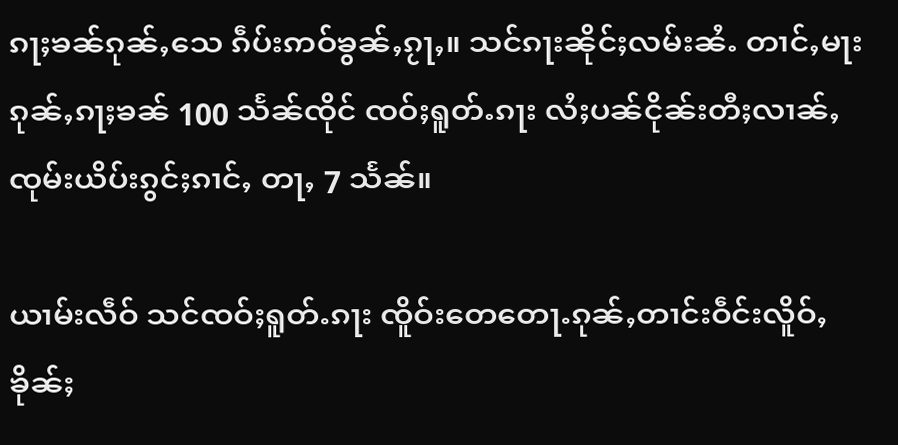ၵႃႈၶၼ်ၵုၼ်ႇသေ ၵဵပ်းဢဝ်ၶွၼ်ႇၵႂႃႇ။ သင်ၵႃးၼိုင်ႈလမ်းၼႆႉ တၢင်ႇမႃးၵုၼ်ႇၵႃႈၶၼ် 100 သႅၼ်ၸိုင် ၸဝ်ႈရူတ်ႉၵႃး လႆႈပၼ်ငိုၼ်းတီႈလၢၼ်ႇၸုမ်းယိပ်းၵွင်ႈၵၢင်ႇ တႃႇ 7 သႅၼ်။

ယၢမ်းလဵဝ် သင်ၸဝ်ႈရူတ်ႉၵႃး ၸိူဝ်းတေတေႃႉၵုၼ်ႇတၢင်းဝဵင်းလိူဝ်ႇ ၶိုၼ်ႈ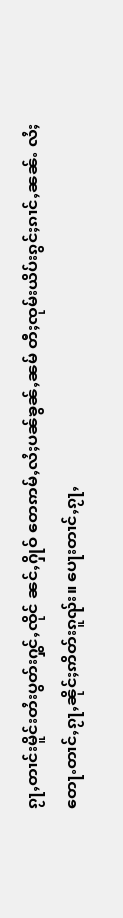ၵႂႃႇတၢင်းမိူင်းတႆးပွတ်းႁွင်ႇၸိုင် ၼင်ႇႁိုဝ် တေဢမ်ႇလႆႈပၼ်ၶွၼ်ႇၼမ် တီႈၸုမ်းယိပ်းၵွင်ႈၵၢင်ႇၼၼ်ႉ လႆႈတေႃႉတၢင်ႇၵႂႃႇၼိုင်ႈဢိတ်းၵူၺ်း။ ပေႃးတၢင်ႇၵႂႃႇ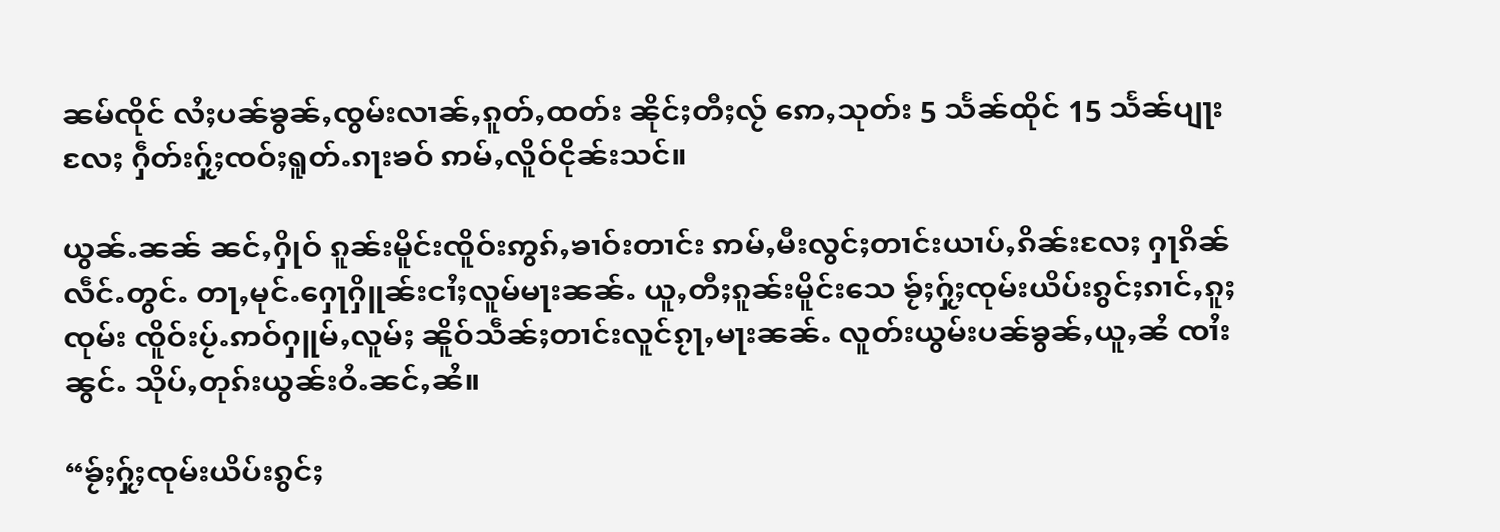ၼမ်ၸိုင် လႆႈပၼ်ၶွၼ်ႇၸွမ်းလၢၼ်ႇၵူတ်ႇထတ်း ၼိုင်ႈတီႈလႂ် ဢေႇသုတ်း 5 သႅၼ်ထိုင် 15 သႅၼ်ပျႃးလႄႈ ႁဵတ်းႁႂ်ႈၸဝ်ႈရူတ်ႉၵႃးၶဝ် ဢမ်ႇလိူဝ်ငိုၼ်းသင်။

ယွၼ်ႉၼၼ် ၼင်ႇႁိုဝ် ၵူၼ်းမိူင်းၸိူဝ်းဢွၵ်ႇၶၢဝ်းတၢင်း ဢမ်ႇမီးလွင်ႈတၢင်းယၢပ်ႇၵိၼ်းလႄႈ ႁႃၵိၼ်လဵင်ႉတွင်ႉ တႃႇမုင်ႉႁေႃႁိူၼ်းငၢႆႈလူမ်မႃးၼၼ်ႉ ယူႇတီႈၵူၼ်းမိူင်းသေ ၶႂ်ႈႁႂ်ႈၸုမ်းယိပ်းၵွင်ႈၵၢင်ႇၵူႈၸုမ်း ၸိူဝ်းပႂ်ႉဢဝ်ႁူမ်ႇလူမ်ႈ ၼိူဝ်သဵၼ်ႈတၢင်းလူင်ၵႂႃႇမႃးၼၼ်ႉ လူတ်းယွမ်းပၼ်ၶွၼ်ႇယူႇၼႆ ၸၢႆးၼွင်ႉ သိုပ်ႇတုၵ်းယွၼ်းဝႆႉၼင်ႇၼႆ။

“ၶႂ်ႈႁႂ်ႈၸုမ်းယိပ်းၵွင်ႈ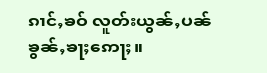ၵၢင်ႇၶဝ် လူတ်းယွၼ်ႇပၼ်ၶွၼ်ႇၶႃႈဢေႃႈ။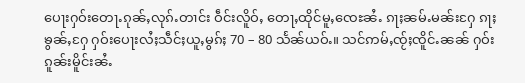ပေႃးႁဝ်းတေႃႉၵုၼ်ႇလုၵ်ႉတၢင်း ဝဵင်းလိူဝ်ႇ တေႃႇထိုင်မူႇၸေႊၼႆႉ ၵႃႈၼမ်ႉမၼ်းႁႄ ၵႃႈၶွၼ်ႇႁႄ ႁဝ်းပေႃးလႆႈသဵင်ႈယူႇမွၵ်ႈ 70 – 80 သႅၼ်ယဝ်ႉ။ သင်ဢမ်ႇၸႂ်ႈၸိူင်ႉၼၼ် ႁဝ်းၵူၼ်းမိူင်းၼႆႉ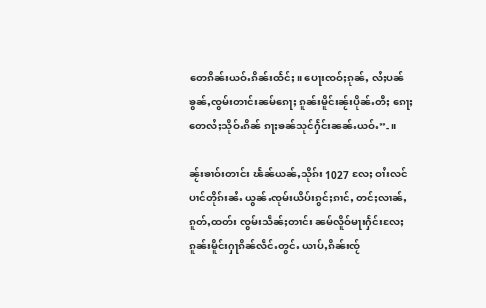တေၵိၼ်းယဝ်ႉၵိၼ်းထႅင်ႈ။ ပေႃးၸဝ်ႈၵုၼ်ႇ လႆႈပၼ်ၶွၼ်ႇၸွမ်းတၢင်းၼမ်ၵေႃႈ ၵူၼ်းမိူင်းၼႂ်းပိုၼ်ႉတီႈ ၵေႃႈ တေလႆႈသိုဝ်ႉၵိၼ် ၵႃႈၶၼ်သုင်ႁႅင်းၼၼ်ႉယဝ်ႉ”- ။

ၼႂ်းၶၢဝ်းတၢင်း ၽႅၼ်ယၼ်ႇသိုၵ်း 1027 လႄႈ ဝၢႆးလင် ပၢင်တိုၵ်းၼႆႉ ယွၼ်ႉၸုမ်းယိပ်းၵွင်ႈၵၢင်ႇ တင်ႈလၢၼ်ႇၵူတ်ႇထတ်း ၸွမ်းသဵၼ်ႈတၢင်း ၼမ်လိူဝ်မႃးႁႅင်းလႄႈ ၵူၼ်းမိူင်းႁႃၵိၼ်လဵင်ႉတွင်ႉ ယၢပ်ႇၵိၼ်းၸႂ်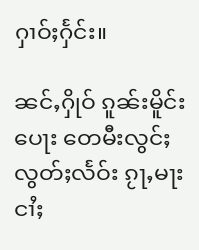ႁၢဝ်ႈႁႅင်း။

ၼင်ႇႁိုဝ် ၵူၼ်းမိူင်းပေႃး တေမီးလွင်ႈလွတ်ႈလႅဝ်း ၵႂႃႇမႃးငၢႆႈ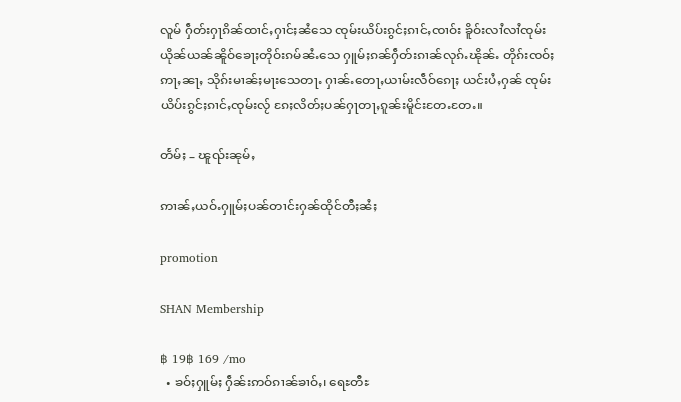လူမ် ႁဵတ်းႁႃၵိၼ်ထၢင်ႇႁၢင်ႈၼႆသေ ၸုမ်းယိပ်းၵွင်ႈၵၢင်ႇၸၢဝ်း ၶိူဝ်းလၢႆလၢႆၸုမ်း ယိုၼ်ယၼ်ၼိူဝ်ၶေႃႈတိုဝ်းၵမ်ၼႆႉသေ ႁူမ်ႈၵၼ်ႁဵတ်းၵၢၼ်လုၵ်ႉၽိုၼ်ႉ တိုၵ်းၸဝ်ႈဢႃႇၼႃႇ သိုၵ်းမၢၼ်ႈမႃးသေတႃႉ ႁၢၼ်ႉတေႃႇယၢမ်းလဵဝ်ၵေႃႈ ယင်းပႆႇႁၼ် ၸုမ်းယိပ်းၵွင်ႈၵၢင်ႇၸုမ်းလႂ် ၵႄႈလိတ်ႈပၼ်ႁႃတႃႇၵူၼ်းမိူင်းတႄႉတႄႉ။

တႅမ်ႈ – ၽူၺ်းၼုမ်ႇ

ဢၢၼ်ႇယဝ်ႉႁူမ်ႈပၼ်တၢင်းႁၼ်ထိုင်တီႈၼႆႈ

promotion

SHAN Membership

฿ 19฿ 169 /mo
  • ၶဝ်ႈႁူမ်ႈ ႁဵၼ်းဢဝ်ၵၢၼ်ၶၢဝ်ႇ၊ ရေႊတီႊ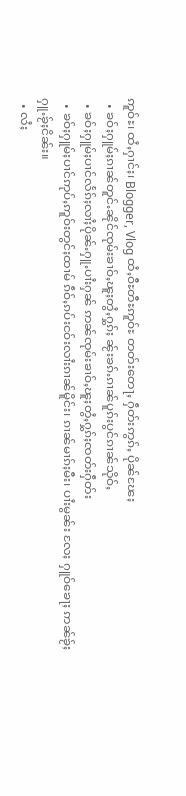ဢူဝ်ႊ၊ ထႆႇႁၢင်ႈ၊ Blogger, Vlog ထႆႇဝီႊတီႊဢူဝ်ႊ တတ်းတေႃႇ ႁဵတ်းဢွၵ်ႇ ပိုၼ်ၽႄႈ
  • ၶဝ်ႈႁူမ်ႈၵၢၼ်တူင်ႉၼိုင်ၸုမ်းၶၢဝ်ႇၽူႈတွႆႇႁွၵ်ႈ ၼႂ်းၶၵ်ႉၵၢၼ်ပူၵ်းပွင်ၵၢၼ်သိုဝ်ႇ
  • ၶဝ်ႈႁူမ်ႈပၢင်လႅၵ်ႈလၢႆႈပိုၼ်ႉႁူႉပၢႆးႁၼ် ဢၼ်ၸုမ်းၶၢဝ်ႇၽူႈတွႆႇႁွၵ်ႈၸတ်းႁဵတ်း
  • ၶဝ်ႈႁူမ်ႈပၢင်ဢုပ်ႇဢူဝ်းတွင်ႈထၢမ် ၵဵဝ်ႇၵပ်းငဝ်းလၢႆးၵၢၼ်မိူင်း၊ ၵၢၼ်မၢၵ်ႈမီး၊ ပၢႆးမွၼ်း လႄႈ ႁူဝ်ၶေႃႈ ဢၼ်ၶႂ်ႈႁူႉၶႂ်ႈငိၼ်း။
  • လႆႈ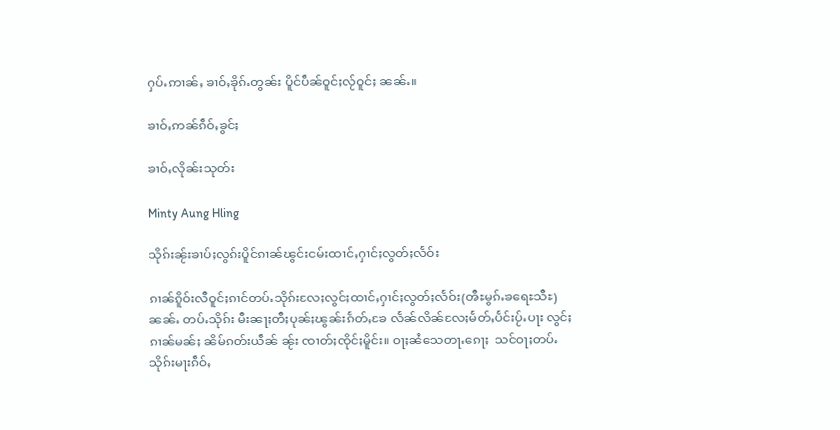ႁပ်ႉဢၢၼ်ႇ ၶၢဝ်ႇၶိုၵ်ႉတွၼ်း ပိူင်ပဵၼ်ဝူင်ႈလႂ်ဝူင်ႈ ၼၼ်ႉ။

ၶၢဝ်ႇဢၼ်ၵဵဝ်ႇၶွင်ႈ

ၶၢဝ်ႇလိုၼ်းသုတ်း

Minty Aung Hling

သိုၵ်းၼႂ်းၶၢပ်ႈလွၵ်းပိူင်ၵၢၼ်ၽွင်းငမ်းထၢင်ႇႁၢင်ႈလွတ်ႈလႅဝ်း

ၵၢၼ်ၵိူဝ်းလီဝူင်ႈၵၢင်တပ်ႉသိုၵ်းလႄႈလွင်ႈထၢင်ႇႁၢင်ႈလွတ်ႈလႅဝ်း(ၻီႊမွၵ်ႉၶရေႊသီႊ) ၼၼ်ႉ တပ်ႉသိုၵ်း မီးၼႃႈတီႈပုၼ်ႈၽွၼ်းၵႅတ်ႇၶႄ လႅၼ်လိၼ်လႄႈမႅတ်ႇပႅင်းပႂ်ႉပႃး လွင်ႈၵၢၼ်မၼ်ႈ ၼိမ်ၵတ်းယဵၼ် ၼႂ်း ၸၢတ်ႈၸိုင်ႈမိူင်း။ ဝႃႈၼႆသေတႃႉၵေႃႈ  သင်ဝႃႈတပ်ႉသိုၵ်းမႃးၵဵဝ်ႇ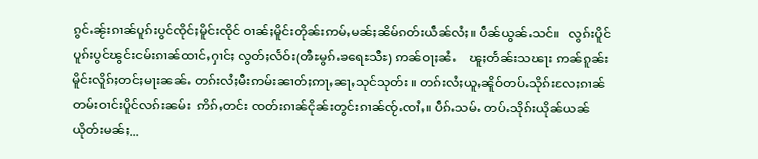ၵွင်ႉၼႂ်းၵၢၼ်ပူၵ်းပွင်ၸိုင်ႈမိူင်းၸိုင် ဝၢၼ်ႈမိူင်းတိုၼ်းဢမ်ႇမၼ်ႈၼိမ်ၵတ်းယဵၼ်လႆႈ။ ပဵၼ်ယွၼ်ႉသင်။   လွၵ်းပိူင်ပူၵ်းပွင်ၽွင်းငမ်းၵၢၼ်ထၢင်ႇႁၢင်ႈ လွတ်ႈလႅဝ်း(ၻီႊမွၵ်ႉၶရေႊသီႊ) ဢၼ်ဝႃႈၼႆႉ    ၽူႈတႅၼ်းသၽႃး ဢၼ်ၵူၼ်းမိူင်းလိူၵ်ႈတင်ႈမႃးၼၼ်ႉ တၵ်းလႆႈမီးဢမ်းၼၢတ်ႈဢႃႇၼႃႇသုင်သုတ်း ။ တၵ်းလႆႈယူႇၼိူဝ်တပ်ႉသိုၵ်းလႄႈၵၢၼ်တမ်းဝၢင်းပိူင်လၵ်းၼမ်း  ဢိၵ်ႇတင်း ၸတ်းၵၢၼ်ငိုၼ်းတွင်းၵၢၼ်ၸႂ်ႉၸၢႆႇ။ ပဵၵ်ႉသမ်ႉ တပ်ႉသိုၵ်းယိုၼ်ယၼ် ယိုတ်းမၼ်ႈ...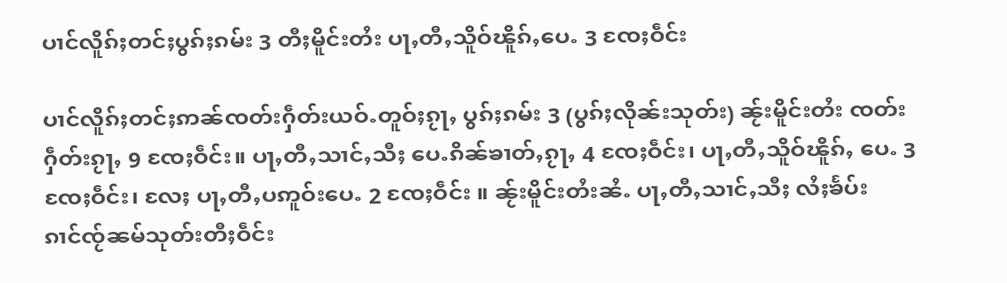ပၢင်လိူၵ်ႈတင်ႈပွၵ်ႈၵမ်း 3 တီႈမိူင်းတႆး ပႃႇတီႇသိူဝ်ၽိူၵ်ႇပေႉ 3 ၸႄႈဝဵင်း

ပၢင်လိူၵ်ႈတင်ႈဢၼ်ၸတ်းႁဵတ်းယဝ်ႉတူဝ်ႈၵႂႃႇ ပွၵ်ႈၵမ်း 3 (ပွၵ်ႈလိုၼ်းသုတ်း) ၼႂ်းမိူင်းတႆး ၸတ်းႁဵတ်းၵႂႃႇ 9 ၸႄႈဝဵင်း။ ပႃႇတီႇသၢင်ႇသီႈ ပေႉၵိၼ်ၶၢတ်ႇၵႂႃႇ 4 ၸႄႈဝဵင်း၊ ပႃႇတီႇသိူဝ်ၽိူၵ်ႇ ပေႉ 3 ၸႄႈဝဵင်း၊ လႄႈ ပႃႇတီႇပဢူဝ်းပေႉ 2 ၸႄႈဝဵင်း ။ ၼႂ်းမိူင်းတႆးၼႆႉ ပႃႇတီႇသၢင်ႇသီႈ လႆႈၶႅပ်းၵၢင်ၸႂ်ၼမ်သုတ်းတီႈဝဵင်း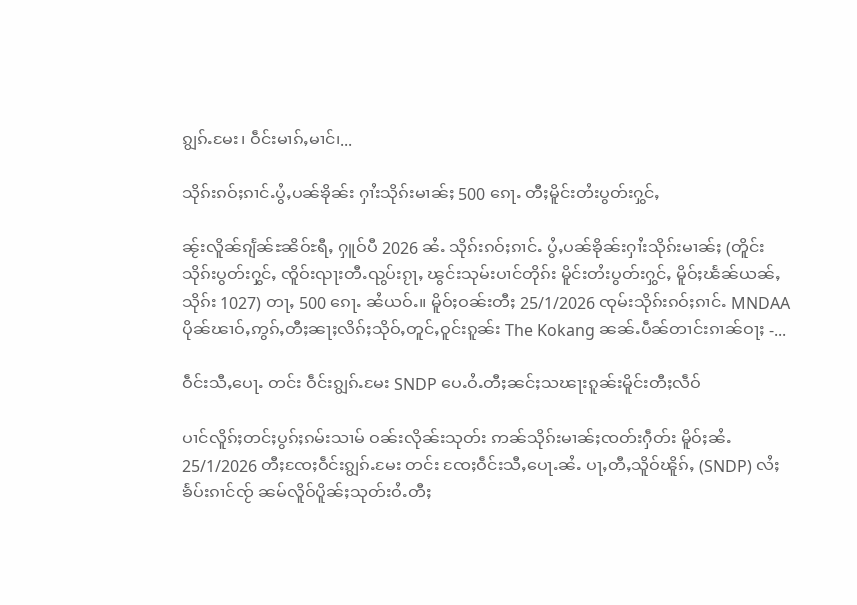ၵျွၵ်ႉမႄး၊ ဝဵင်းမၢၵ်ႇမၢင်၊...

သိုၵ်းၵဝ်ႈၵၢင်ႉပွႆႇပၼ်ၶိုၼ်း ႁၢႆးသိုၵ်းမၢၼ်ႈ 500 ၵေႃႉ တီႈမိူင်းတႆးပွတ်းႁွင်ႇ

ၼႂ်းလိူၼ်ၵျႅၼ်ႊၼိဝ်ႊရီႇ ႁူဝ်ပီ 2026 ၼႆႉ သိုၵ်းၵဝ်ႈၵၢင်ႉ ပွႆႇပၼ်ၶိုၼ်းႁၢႆးသိုၵ်းမၢၼ်ႈ (တိူင်းသိုၵ်းပွတ်းႁွင်ႇ ၸိူဝ်းၺႃးတီႉၺွပ်းၵႂႃႇ ၽွင်းသုမ်းပၢင်တိုၵ်း မိူင်းတႆးပွတ်းႁွင်ႇ မိူဝ်ႈၽႅၼ်ယၼ်ႇသိုၵ်း 1027) တႃႇ 500 ၵေႃႉ ၼႆယဝ်ႉ။ မိူဝ်ႈဝၼ်းတီႈ 25/1/2026 ၸုမ်းသိုၵ်းၵဝ်ႈၵၢင်ႉ MNDAA ပိုၼ်ၽၢဝ်ႇဢွၵ်ႇတီႈၼႃႈလိၵ်ႈသိုဝ်ႇတူင်ႇဝူင်းၵူၼ်း The Kokang ၼၼ်ႉပဵၼ်တၢင်းၵၢၼ်ဝႃႈ -...

ဝဵင်းသီႇပေႃႉ တင်း ဝဵင်းၵျွၵ်ႉမႄး SNDP ပေႉဝႆႉတီႈၼင်ႈသၽႃးၵူၼ်းမိူင်းတီႈလဵဝ်

ပၢင်လိူၵ်ႈတင်ႈပွၵ်ႈၵမ်းသၢမ် ဝၼ်းလိုၼ်းသုတ်း ဢၼ်သိုၵ်းမၢၼ်ႈၸတ်းႁဵတ်း မိူဝ်ႈၼႆႉ 25/1/2026 တီႈၸႄႈဝဵင်းၵျွၵ်ႉမႄး တင်း ၸႄႈဝဵင်းသီႇပေႃႉၼႆႉ ပႃႇတီႇသိူဝ်ၽိူၵ်ႇ (SNDP) လႆႈၶႅပ်းၵၢင်ၸႂ် ၼမ်လိူဝ်ပိူၼ်ႈသုတ်းဝႆႉတီႈ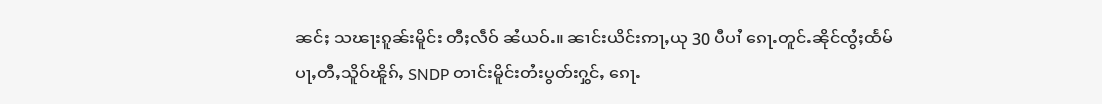ၼင်ႈ သၽႃးၵူၼ်းမိူင်း တီႈလဵဝ် ၼႆယဝ်ႉ။ ၼၢင်းယိင်းဢႃႇယု 30 ပီပၢႆ ၵေႃႉတူင်ႉၼိုင်ၸွႆႈထႅမ် ပႃႇတီႇသိူဝ်ၽိူၵ်ႇ SNDP တၢင်းမိူင်းတႆးပွတ်းႁွင်ႇ ၵေႃႉ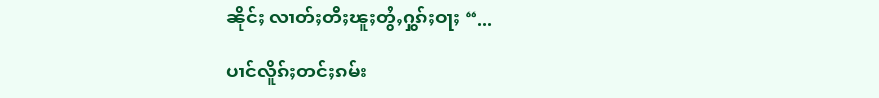ၼိုင်ႈ လၢတ်ႈတီႈၽူႈတွႆႇႁွၵ်ႈဝႃႈ “...

ပၢင်လိူၵ်ႈတင်ႈၵမ်း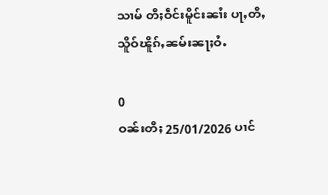သၢမ် တီႈဝဵင်းမိူင်းၼၢႆး ပႃႇတီႇသိူဝ်ၽိူၵ်ႇၼမ်းၼႃႈဝႆႉ

0
ဝၼ်းတီႈ 25/01/2026 ပၢင်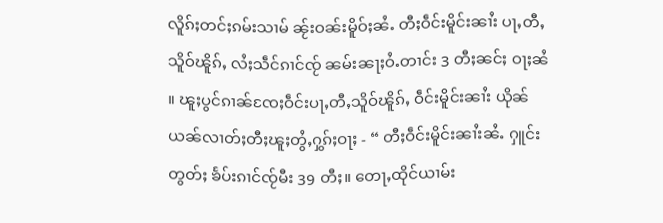လိူၵ်ႈတင်ႈၵမ်းသၢမ် ၼႂ်းဝၼ်းမိူဝ်ႈၼႆႉ တီႈဝဵင်းမိူင်းၼၢႆး ပႃႇတီႇသိူဝ်ၽိူၵ်ႇ လႆႈသဵင်ၵၢင်ၸႂ် ၼမ်းၼႃႈဝႆႉတၢင်း 3 တီႈၼင်ႈ ဝႃႈၼႆ ။ ၽူႈပွင်ၵၢၼ်ၸႄႈဝဵင်းပႃႇတီႇသိူဝ်ၽိူၵ်ႇ ဝဵင်းမိူင်းၼၢႆး ယိုၼ်ယၼ်လၢတ်ႈတီႈၽူႈတွႆႇႁွၵ်ႈဝႃႈ - “ တီႈဝဵင်းမိူင်းၼၢႆးၼႆႉ ႁူင်းတွတ်ႈ ၶႅပ်းၵၢင်ၸႂ်မီး 39 တီႈ။ တေႃႇထိုင်ယၢမ်း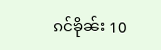ၵင်ၶိုၼ်း 10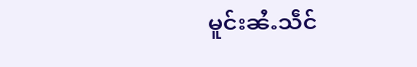မူင်းၼႆႉသဵင်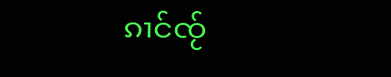ၵၢင်ၸႂ်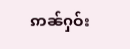ဢၼ်ႁဝ်း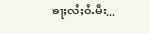ၶႃႈလႆႈဝႆႉမီး...